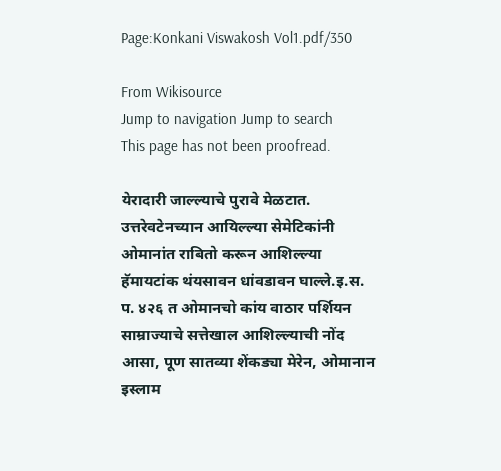Page:Konkani Viswakosh Vol1.pdf/350

From Wikisource
Jump to navigation Jump to search
This page has not been proofread.

येरादारी जाल्ल्याचे पुरावे मेळटात. उत्तरेवटेनच्यान आयिल्ल्या सेमेटिकांनी ओमानांत राबितो करून आशिल्ल्या हॅमायटांक थंयसावन धांवडावन घाल्ले.इ.स. प. ४२६ त ओमानचो कांय वाठार पर्शियन साम्राज्याचे सत्तेखाल आशिल्ल्याची नोंद आसा, पूण सातव्या शेंकड्या मेरेन, ओमानान इस्लाम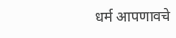धर्म आपणावचे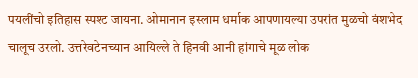पयलींचो इतिहास स्पश्ट जायना. ओमानान इस्लाम धर्माक आपणायल्या उपरांत मुळचो वंशभेद चालूच उरलो. उत्तरेवटेनच्यान आयिल्ले ते हिनवी आनी हांगाचे मूळ लोक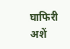घाफिरी अशें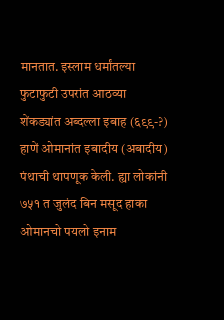मानतात. इस्लाम धर्मांतल्या फुटाफुटी उपरांत आठव्या शेंकड्यांत अब्दल्ला इबाह (६९९-?) हाणें ओमानांत इबादीय (अबादीय) पंथाची थापणूक केली. ह्या लोकांनी ७५१ त जुलंद बिन मसूद हाका ओमानचो पयलो इनाम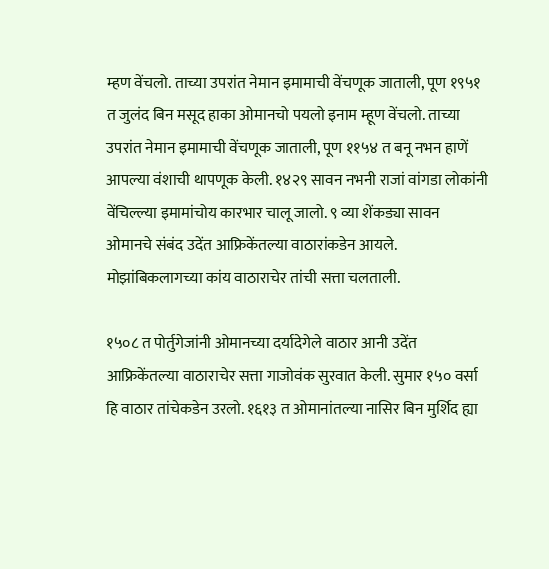म्हण वेंचलो. ताच्या उपरांत नेमान इमामाची वेंचणूक जाताली, पूण १९५१ त जुलंद बिन मसूद हाका ओमानचो पयलो इनाम म्हूण वेंचलो. ताच्या उपरांत नेमान इमामाची वेंचणूक जाताली, पूण ११५४ त बनू नभन हाणें आपल्या वंशाची थापणूक केली. १४२९ सावन नभनी राजां वांगडा लोकांनी वेंचिल्ल्या इमामांचोय कारभार चालू जालो. ९ व्या शेंकड्या सावन ओमानचे संबंद उदेंत आफ्रिकेंतल्या वाठारांकडेन आयले. मोझांबिकलागच्या कांय वाठाराचेर तांची सत्ता चलताली.

१५०८ त पोर्तुगेजांनी ओमानच्या दर्यादेगेले वाठार आनी उदेंत आफ्रिकेंतल्या वाठाराचेर सत्ता गाजोवंक सुरवात केली. सुमार १५० वर्सा हि वाठार तांचेकडेन उरलो. १६१३ त ओमानांतल्या नासिर बिन मुर्शिद ह्या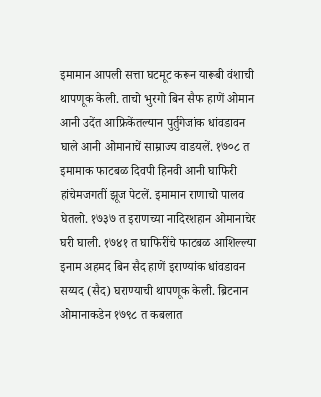इमामान आपली सत्ता घटमूट करून यारूबी वंशाची थापणूक केली. ताचो भुरगो बिन सैफ हाणें ओमान आनी उदेंत आफ्रिकेंतल्यान पुर्तुगेजांक धांवडावन घाले आनी ओमानाचें साम्राज्य वाडयलें. १७०८ त इमामाक फाटबळ दिवपी हिनवी आनी घाफिरी हांचेमजगतीं झूज पेटलें. इमामान राणाचो पालव घेतलो. १७३७ त इराणच्या नादिरशहान ओमानाचेर घरी घाली. १७४१ त घाफिरींचे फाटबळ आशिल्ल्या इनाम अहमद बिन सैद हाणें इराण्यांक धांवडावन सय्यद (सैद) घराण्याची थापणूक केली. ब्रिटनान ओमानाकडेन १७९८ त कबलात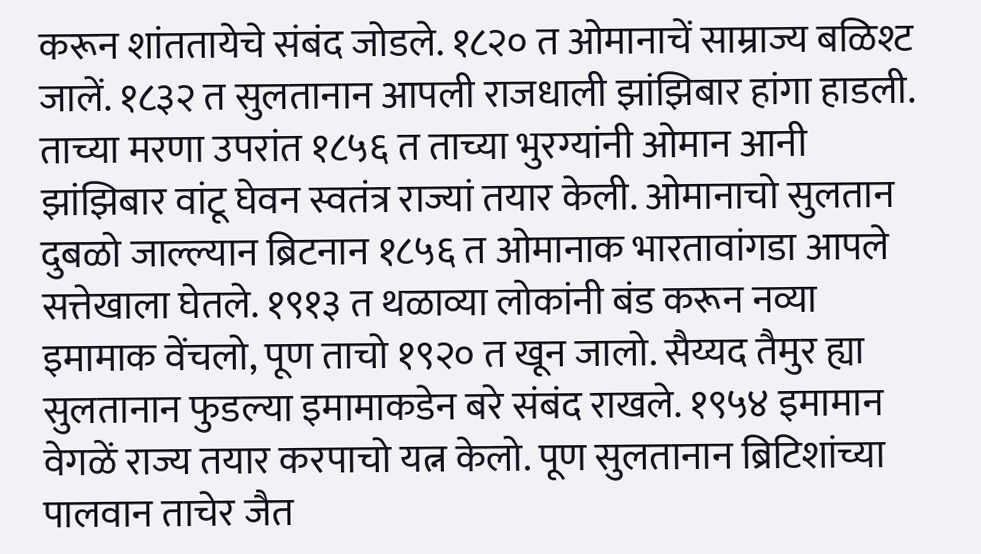करून शांततायेचे संबंद जोडले. १८२० त ओमानाचें साम्राज्य बळिश्ट जालें. १८३२ त सुलतानान आपली राजधाली झांझिबार हांगा हाडली. ताच्या मरणा उपरांत १८५६ त ताच्या भुरग्यांनी ओमान आनी झांझिबार वांटू घेवन स्वतंत्र राज्यां तयार केली. ओमानाचो सुलतान दुबळो जाल्ल्यान ब्रिटनान १८५६ त ओमानाक भारतावांगडा आपले सत्तेखाला घेतले. १९१३ त थळाव्या लोकांनी बंड करून नव्या इमामाक वेंचलो, पूण ताचो १९२० त खून जालो. सैय्यद तैमुर ह्या सुलतानान फुडल्या इमामाकडेन बरे संबंद राखले. १९५४ इमामान वेगळें राज्य तयार करपाचो यत्न केलो. पूण सुलतानान ब्रिटिशांच्या पालवान ताचेर जैत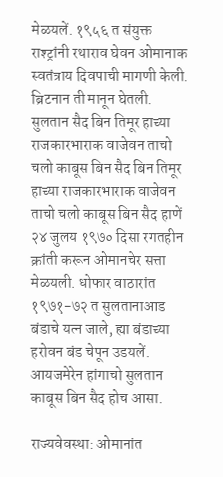मेळयलें. १९५६ त संयुक्त राश्ट्रांनी रथाराव घेवन ओमानाक स्वतंत्राय दिवपाची मागणी केली. ब्रिटनान ती मानून घेतली. सुलतान सैद बिन तिमूर हाच्या राजकारभाराक वाजेवन ताचो चलो काबूस बिन सैद बिन तिमूर हाच्या राजकारभाराक वाजेवन ताचो चलो काबूस बिन सैद हाणें २४ जुलय १९७० दिसा रगतहीन क्रांती करून ओमानचेर सत्ता मेळयली. धोफार वाठारांत १९७१-७२ त सुलतानाआड बंडाचे यत्न जाले, ह्या बंडाच्या हरोवन बंड चेपून उडयलें. आयजमेरेन हांगाचो सुलतान काबूस बिन सैद होच आसा.

राज्यवेवस्था: ओमानांत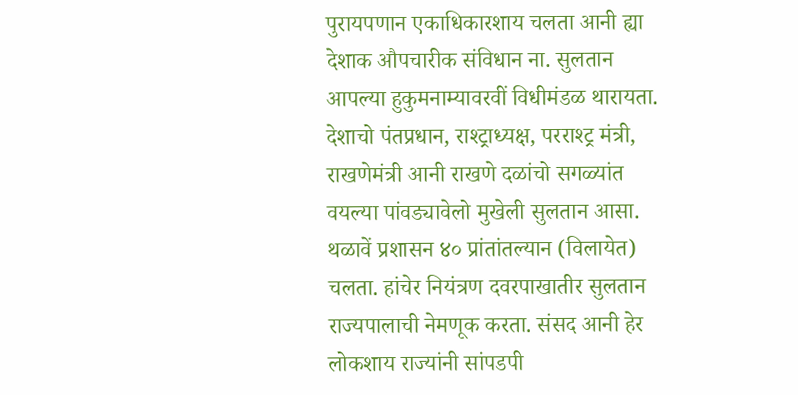पुरायपणान एकाधिकारशाय चलता आनी ह्या देशाक औपचारीक संविधान ना. सुलतान आपल्या हुकुमनाम्यावरवीं विधीमंडळ थारायता. देशाचो पंतप्रधान, राश्ट्राध्यक्ष, परराश्ट्र मंत्री, राखणेमंत्री आनी राखणे दळांचो सगळ्यांत वयल्या पांवड्यावेलो मुखेली सुलतान आसा. थळावें प्रशासन ४० प्रांतांतल्यान (विलायेत) चलता. हांचेर नियंत्रण दवरपाखातीर सुलतान राज्यपालाची नेमणूक करता. संसद आनी हेर लोकशाय राज्यांनी सांपडपी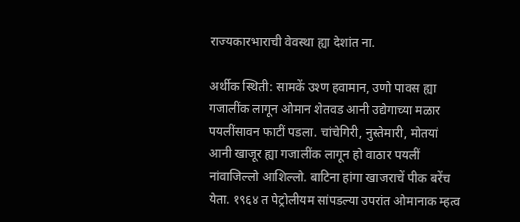राज्यकारभाराची वेवस्था ह्या देशांत ना.

अर्थीक स्थिती: सामकें उश्ण हवामान, उणो पावस ह्या गजालींक लागून ओमान शेतवड आनी उद्येगाच्या मळार पयलींसावन फाटीं पडला. चांचेगिरी, नुस्तेमारी, मोतयां आनी खाजूर ह्या गजालींक लागून हो वाठार पयलीं नांवाजिल्लो आशिल्लो. बाटिना हांगा खाजराचें पीक बरेंच येता. १९६४ त पेट्रोलीयम सांपडल्या उपरांत ओमानाक म्हत्व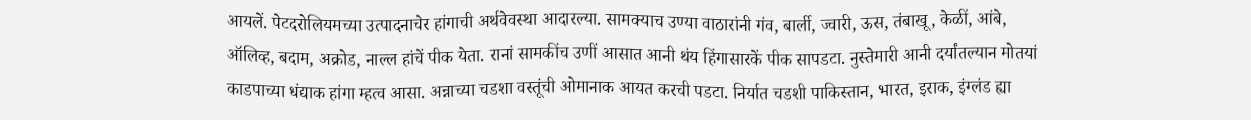आयलें. पेटदरोलियमच्या उत्पादनाचेर हांगाची अर्थवेवस्था आदारल्या. सामक्याच उण्या वाठारांनी गंव, बार्ली, ज्वारी, ऊस, तंबाखू, केळीं, आंबे, ऑलिव्ह, बदाम, अक्रोड, नाल्ल हांचें पीक येता. रानां सामकींच उणीं आसात आनी थंय हिंगासारकें पीक सापडटा. नुस्तेमारी आनी दर्यांतल्यान मोतयां काडपाच्या धंद्याक हांगा म्हत्व आसा. अन्नाच्या चडशा वस्तूंची ओमानाक आयत करची पडटा. निर्यात चडशी पाकिस्तान, भारत, इराक, इंग्लंड ह्या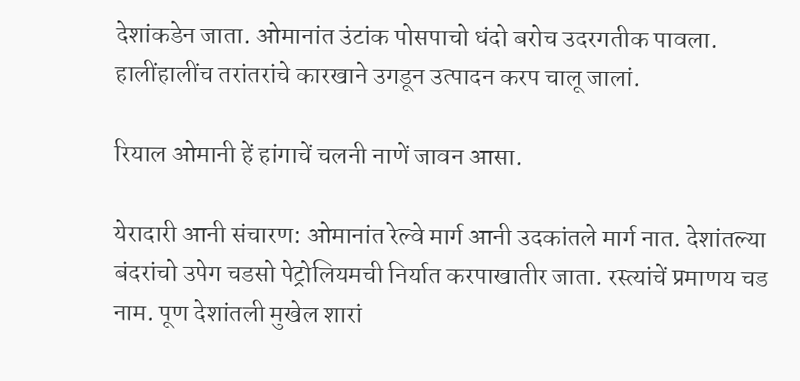देशांकडेन जाता. ओमानांत उंटांक पोसपाचो धंदो बरोच उदरगतीक पावला. हालींहालींच तरांतरांचे कारखाने उगडून उत्पादन करप चालू जालां.

रियाल ओमानी हें हांगाचें चलनी नाणें जावन आसा.

येरादारी आनी संचारण: ओमानांत रेल्वे मार्ग आनी उदकांतले मार्ग नात. देशांतल्या बंदरांचो उपेग चडसो पेट्रोलियमची निर्यात करपाखातीर जाता. रस्त्यांचें प्रमाणय चड नाम. पूण देशांतली मुखेल शारां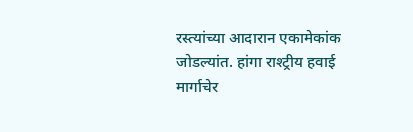रस्त्यांच्या आदारान एकामेकांक जोडल्यांत. हांगा राश्ट्रीय हवाई मार्गाचेर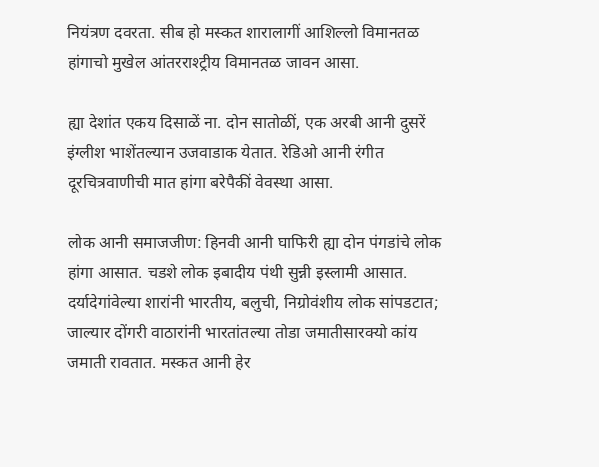नियंत्रण दवरता. सीब हो मस्कत शारालागीं आशिल्लो विमानतळ हांगाचो मुखेल आंतरराश्ट्रीय विमानतळ जावन आसा.

ह्या देशांत एकय दिसाळें ना. दोन सातोळीं, एक अरबी आनी दुसरें इंग्लीश भाशेंतल्यान उजवाडाक येतात. रेडिओ आनी रंगीत दूरचित्रवाणीची मात हांगा बरेपैकीं वेवस्था आसा.

लोक आनी समाजजीण: हिनवी आनी घाफिरी ह्या दोन पंगडांचे लोक हांगा आसात. चडशे लोक इबादीय पंथी सुन्नी इस्लामी आसात. दर्यादेगांवेल्या शारांनी भारतीय, बलुची, निग्रोवंशीय लोक सांपडटात; जाल्यार दोंगरी वाठारांनी भारतांतल्या तोडा जमातीसारक्यो कांय जमाती रावतात. मस्कत आनी हेर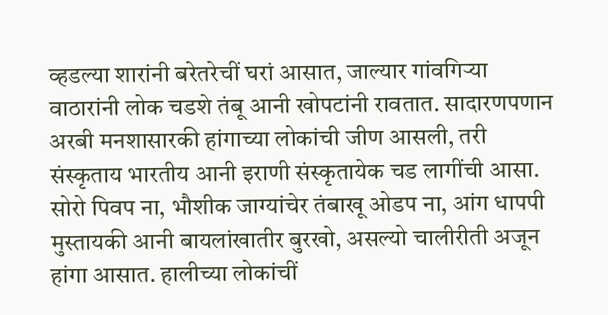व्हडल्या शारांनी बरेतरेचीं घरां आसात, जाल्यार गांवगिऱ्या वाठारांनी लोक चडशे तंबू आनी खोपटांनी रावतात. सादारणपणान अरबी मनशासारकी हांगाच्या लोकांची जीण आसली, तरी संस्कृताय भारतीय आनी इराणी संस्कृतायेक चड लागींची आसा. सोरो पिवप ना, भौशीक जाग्यांचेर तंबाखू ओडप ना, आंग धापपी मुस्तायकी आनी बायलांखातीर बुरखो, असल्यो चालीरीती अजून हांगा आसात. हालीच्या लोकांचीं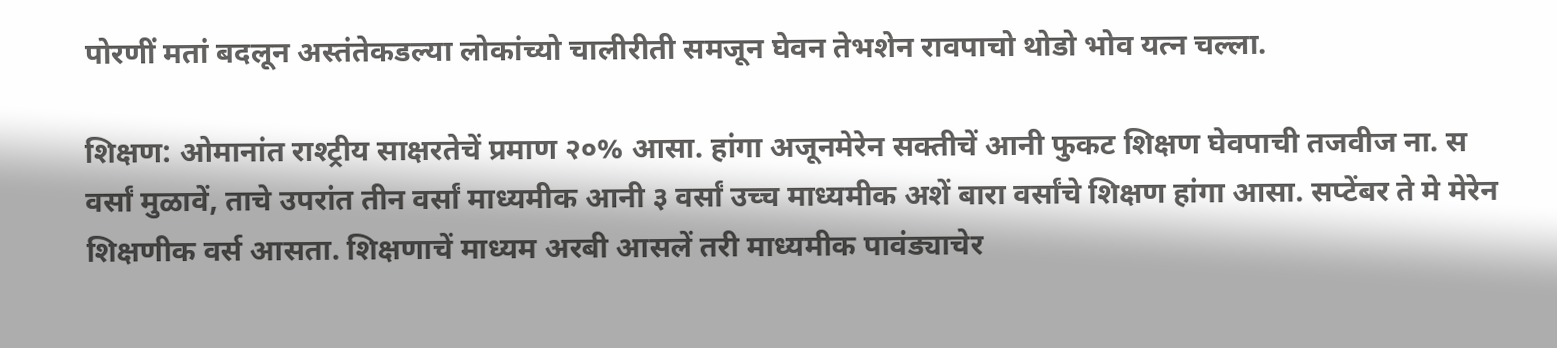पोरणीं मतां बदलून अस्तंतेकडल्या लोकांच्यो चालीरीती समजून घेवन तेभशेन रावपाचो थोडो भोव यत्न चल्ला.

शिक्षण: ओमानांत राश्ट्रीय साक्षरतेचें प्रमाण २०% आसा. हांगा अजूनमेरेन सक्तीचें आनी फुकट शिक्षण घेवपाची तजवीज ना. स वर्सां मुळावें, ताचे उपरांत तीन वर्सां माध्यमीक आनी ३ वर्सां उच्च माध्यमीक अशें बारा वर्सांचे शिक्षण हांगा आसा. सप्टेंबर ते मे मेरेन शिक्षणीक वर्स आसता. शिक्षणाचें माध्यम अरबी आसलें तरी माध्यमीक पावंड्याचेर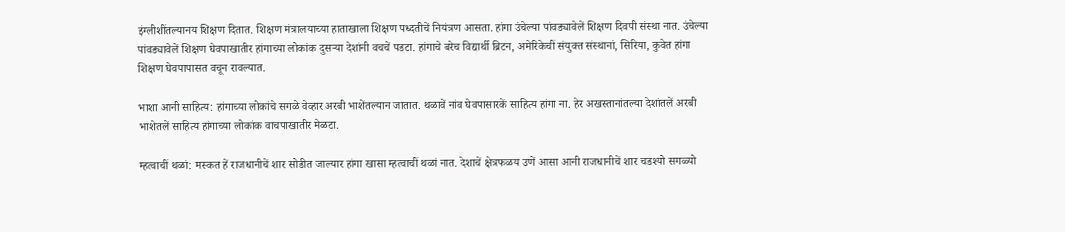इंग्लीशींतल्यानय शिक्षण दितात. शिक्षण मंत्रालयाच्या हाताखाला शिक्षण पध्दतीचें नियंत्रण आसता. हांगा उंचेल्या पांवड्यावेलें शिक्षण दिवपी संस्था नात. उंचेल्या पांवड्यावेलें शिक्षण घेवपाखातीर हांगाच्या लोकांक दुसऱ्या देशांनी वचचें पडटा. हांगाचे बरेच विद्यार्थी ब्रिटन, अमेरिकेचीं संयुक्त संस्थानां, सिरिया, कुवेत हांगा शिक्षण घेवपापासत वचून रावल्यात.

भाशा आनी साहित्य: हांगाच्या लोकांचे सगळे वेव्हार अरबी भाशेंतल्यान जातात. थळावें नांव घेवपासारकें साहित्य हांगा ना. हेर अखस्तानांतल्या देशांतलें अरबी भाशेतलें साहित्य हांगाच्या लोकांक वाचपाखातीर मेळटा.

म्हत्वाचीं थळां: मस्कत हें राजधानीचें शार सोडीत जाल्यार हांगा खासा म्हत्वाचीं थळां नात. देशाचें क्षेत्रफळय उणें आसा आनी राजधानीचें शार चडश्यो सगळ्यो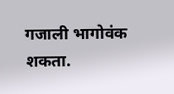गजाली भागोवंक शकता.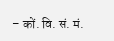– कों. वि. सं. मं.